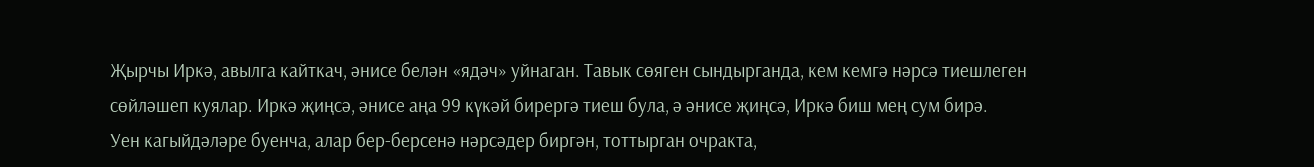Җырчы Иркә, авылга кайткач, әнисе белән «ядәч» уйнаган. Тавык сөяген сындырганда, кем кемгә нәрсә тиешлеген сөйләшеп куялар. Иркә җиңсә, әнисе аңа 99 күкәй бирергә тиеш була, ә әнисе җиңсә, Иркә биш мең сум бирә.
Уен кагыйдәләре буенча, алар бер-берсенә нәрсәдер биргән, тоттырган очракта,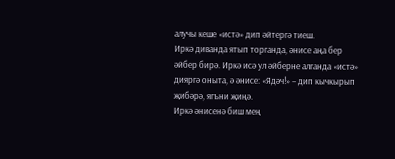алучы кеше «истә» дип әйтергә тиеш.
Иркә диванда ятып торганда, әнисе аңа бер әйбер бирә. Иркә исә ул әйберне алганда «истә» дияргә оныта, ә әнисе: «Ядәч!» – дип кычкырып җибәрә, ягъни җиңә.
Иркә әнисенә биш мең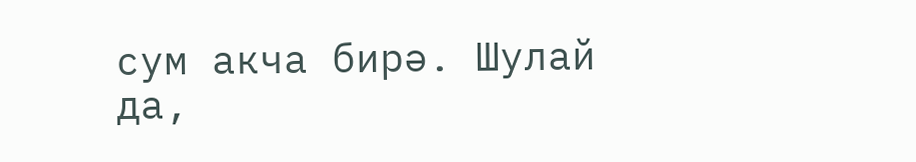сум акча бирә. Шулай да,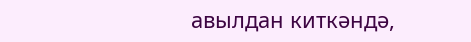авылдан киткәндә,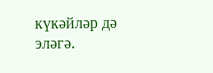күкәйләр дә эләгә.